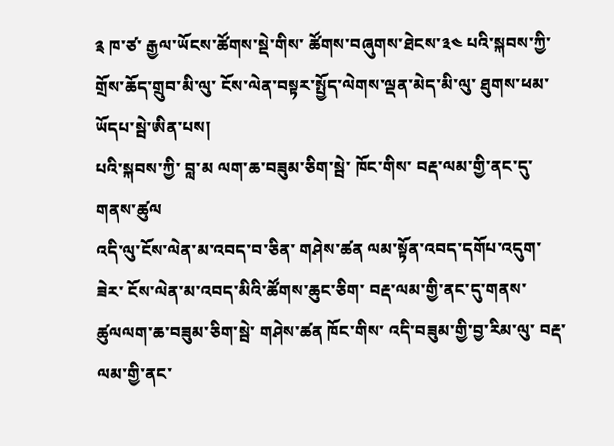༉ ཁ་ཙ་ རྒྱལ་ཡོངས་ཚོགས་སྡེ་གིས་ ཚོགས་བཞུགས་ཐེངས་༣༤ པའི་སྐབས་ཀྱི་ གྲོས་ཆོད་གྲུབ་མི་ལུ་ ངོས་ལེན་བསྟར་སྤྱོད་ལེགས་ལྡན་མེད་མི་ལུ་ ཐུགས་ཕམ་ཡོདཔ་སྦེ་ཨིན་པས།
པའི་སྐབས་ཀྱི་ བླ་མ ལག་ཆ་བཟུམ་ཅིག་སྦེ་ ཁོང་གིས་ བརྡ་ལམ་གྱི་ནང་དུ་གནས་ཚུལ
འདི་ལུ་ངོས་ལེན་མ་འབད་བ་ཅིན་ གཤེས་ཚན ལམ་སྟོན་འབད་དགོཔ་འདུག་ཟེར་ ངོས་ལེན་མ་འབད་མིའི་ཚོགས་ཆུང་ཅིག་ བརྡ་ལམ་གྱི་ནང་དུ་གནས་ཚུལལག་ཆ་བཟུམ་ཅིག་སྦེ་ གཤེས་ཚན ཁོང་གིས་ འདི་བཟུམ་གྱི་བྱ་རིམ་ལུ་ བརྡ་ལམ་གྱི་ནང་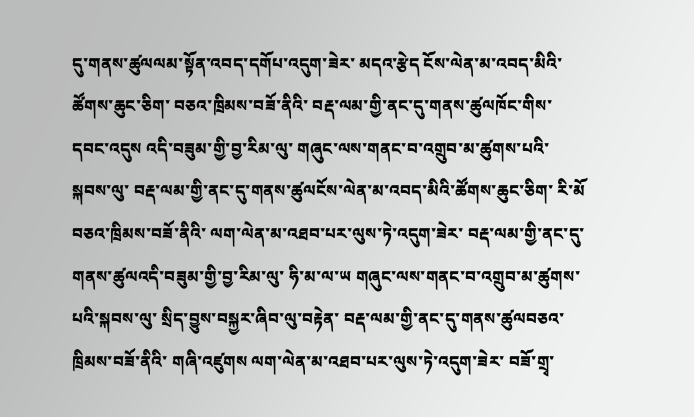དུ་གནས་ཚུལལམ་སྟོན་འབད་དགོཔ་འདུག་ཟེར་ མདའ་རྩེད ངོས་ལེན་མ་འབད་མིའི་ཚོགས་ཆུང་ཅིག་ བཅའ་ཁྲིམས་བཟོ་ནིའི་ བརྡ་ལམ་གྱི་ནང་དུ་གནས་ཚུལཁོང་གིས་ དབང་འདུས འདི་བཟུམ་གྱི་བྱ་རིམ་ལུ་ གཞུང་ལས་གནང་བ་འགྲུབ་མ་ཚུགས་པའི་སྐབས་ལུ་ བརྡ་ལམ་གྱི་ནང་དུ་གནས་ཚུལངོས་ལེན་མ་འབད་མིའི་ཚོགས་ཆུང་ཅིག་ རི་མོ བཅའ་ཁྲིམས་བཟོ་ནིའི་ ལག་ལེན་མ་འཐབ་པར་ལུས་ཏེ་འདུག་ཟེར་ བརྡ་ལམ་གྱི་ནང་དུ་གནས་ཚུལའདི་བཟུམ་གྱི་བྱ་རིམ་ལུ་ ཧི་མ་ལ་ཡ གཞུང་ལས་གནང་བ་འགྲུབ་མ་ཚུགས་པའི་སྐབས་ལུ་ སྲིད་བྱུས་བསྐྱར་ཞིབ་ལུ་བརྟེན་ བརྡ་ལམ་གྱི་ནང་དུ་གནས་ཚུལབཅའ་ཁྲིམས་བཟོ་ནིའི་ གཞི་འཛུགས ལག་ལེན་མ་འཐབ་པར་ལུས་ཏེ་འདུག་ཟེར་ བཟོ་གྲྭ་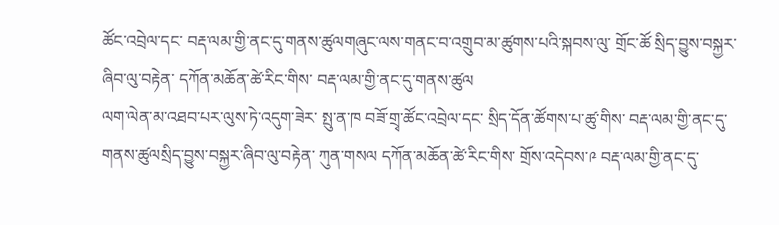ཚོང་འབྲེལ་དང་ བརྡ་ལམ་གྱི་ནང་དུ་གནས་ཚུལགཞུང་ལས་གནང་བ་འགྲུབ་མ་ཚུགས་པའི་སྐབས་ལུ་ གྲོང་ཚོ སྲིད་བྱུས་བསྐྱར་ཞིབ་ལུ་བརྟེན་ དཀོན་མཆོན་ཚེ་རིང་གིས་ བརྡ་ལམ་གྱི་ནང་དུ་གནས་ཚུལ
ལག་ལེན་མ་འཐབ་པར་ལུས་ཏེ་འདུག་ཟེར་ སྤུ་ན་ཁ བཟོ་གྲྭ་ཚོང་འབྲེལ་དང་ སྲིད་དོན་ཚོགས་པ་ཚུ་གིས་ བརྡ་ལམ་གྱི་ནང་དུ་གནས་ཚུལསྲིད་བྱུས་བསྐྱར་ཞིབ་ལུ་བརྟེན་ ཀུན་གསལ དཀོན་མཆོན་ཚེ་རིང་གིས་ གྲོས་འདེབས་༩ བརྡ་ལམ་གྱི་ནང་དུ་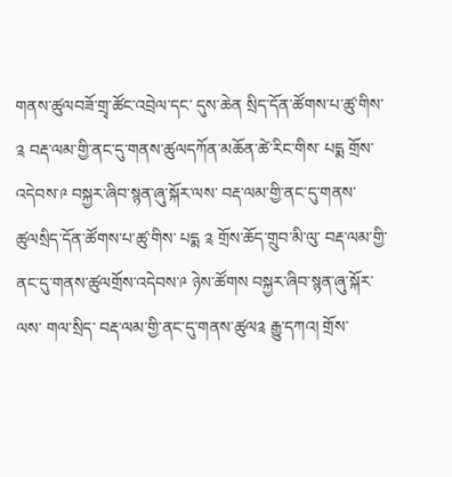གནས་ཚུལབཟོ་གྲྭ་ཚོང་འབྲེལ་དང་ དུས་ཆེན སྲིད་དོན་ཚོགས་པ་ཚུ་གིས་ ༉ བརྡ་ལམ་གྱི་ནང་དུ་གནས་ཚུལདཀོན་མཆོན་ཚེ་རིང་གིས་ པདྨ གྲོས་འདེབས་༩ བསྐྱར་ཞིབ་སྙན་ཞུ་སྐོར་ལས་ བརྡ་ལམ་གྱི་ནང་དུ་གནས་ཚུལསྲིད་དོན་ཚོགས་པ་ཚུ་གིས་ པདྨ ༉ གྲོས་ཆོད་གྲུབ་མི་ལུ་ བརྡ་ལམ་གྱི་ནང་དུ་གནས་ཚུལགྲོས་འདེབས་༩ ཉེས་ཚོགས བསྐྱར་ཞིབ་སྙན་ཞུ་སྐོར་ལས་ གལ་སྲིད་ བརྡ་ལམ་གྱི་ནང་དུ་གནས་ཚུལ༉ རྒྱུ་དཀའ། གྲོས་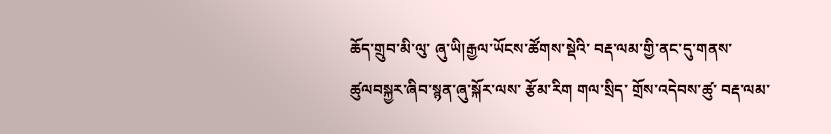ཆོད་གྲུབ་མི་ལུ་ ཞུ་ཡི།རྒྱལ་ཡོངས་ཚོགས་སྡེའི་ བརྡ་ལམ་གྱི་ནང་དུ་གནས་ཚུལབསྐྱར་ཞིབ་སྙན་ཞུ་སྐོར་ལས་ རྩོམ་རིག གལ་སྲིད་ གྲོས་འདེབས་ཚུ་ བརྡ་ལམ་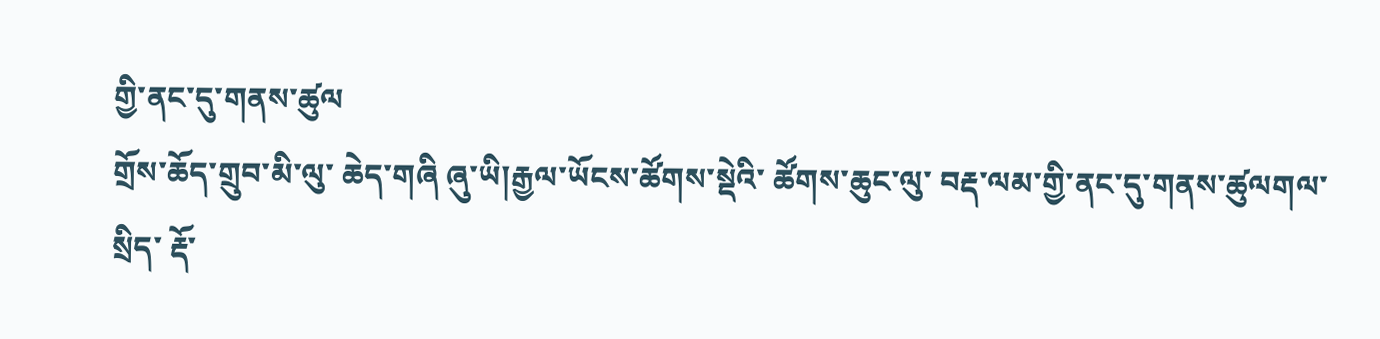གྱི་ནང་དུ་གནས་ཚུལ
གྲོས་ཆོད་གྲུབ་མི་ལུ་ ཆེད་གཞི ཞུ་ཡི།རྒྱལ་ཡོངས་ཚོགས་སྡེའི་ ཚོགས་ཆུང་ལུ་ བརྡ་ལམ་གྱི་ནང་དུ་གནས་ཚུལགལ་སྲིད་ རྡོ་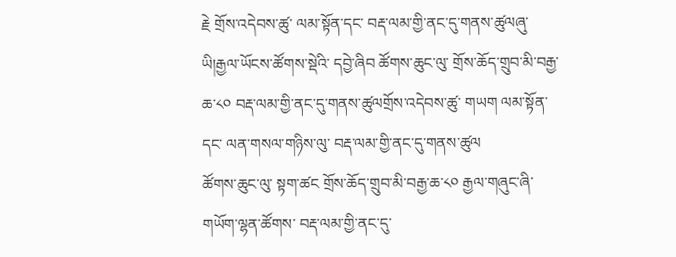རྗེ གྲོས་འདེབས་ཚུ་ ལམ་སྟོན་དང་ བརྡ་ལམ་གྱི་ནང་དུ་གནས་ཚུལཞུ་ཡི།རྒྱལ་ཡོངས་ཚོགས་སྡེའི་ དབྱེ་ཞིབ ཚོགས་ཆུང་ལུ་ གྲོས་ཆོད་གྲུབ་མི་བརྒྱ་ཆ་༨༠ བརྡ་ལམ་གྱི་ནང་དུ་གནས་ཚུལགྲོས་འདེབས་ཚུ་ གཡག ལམ་སྟོན་དང་ ལན་གསལ་གཉིས་ལུ་ བརྡ་ལམ་གྱི་ནང་དུ་གནས་ཚུལ
ཚོགས་ཆུང་ལུ་ སྟག་ཚང གྲོས་ཆོད་གྲུབ་མི་བརྒྱ་ཆ་༨༠ རྒྱལ་གཞུང་ཞི་གཡོག་ལྷན་ཚོགས་ བརྡ་ལམ་གྱི་ནང་དུ་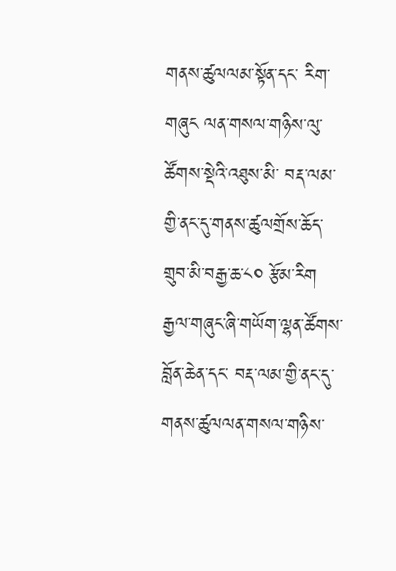གནས་ཚུལལམ་སྟོན་དང་ རིག་གཞུང ལན་གསལ་གཉིས་ལུ་ ཚོགས་སྡེའི་འཐུས་མི་ བརྡ་ལམ་གྱི་ནང་དུ་གནས་ཚུལགྲོས་ཆོད་གྲུབ་མི་བརྒྱ་ཆ་༨༠ རྩོམ་རིག རྒྱལ་གཞུང་ཞི་གཡོག་ལྷན་ཚོགས་ བློན་ཆེན་དང་ བརྡ་ལམ་གྱི་ནང་དུ་གནས་ཚུལལན་གསལ་གཉིས་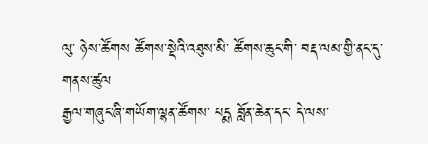ལུ་ ཉེས་ཚོགས ཚོགས་སྡེའི་འཐུས་མི་ ཚོགས་ཆུང་གི་ བརྡ་ལམ་གྱི་ནང་དུ་གནས་ཚུལ
རྒྱལ་གཞུང་ཞི་གཡོག་ལྷན་ཚོགས་ པདྨ བློན་ཆེན་དང་ དེ་ལས་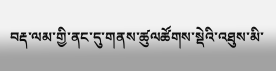བརྡ་ལམ་གྱི་ནང་དུ་གནས་ཚུལཚོགས་སྡེའི་འཐུས་མི་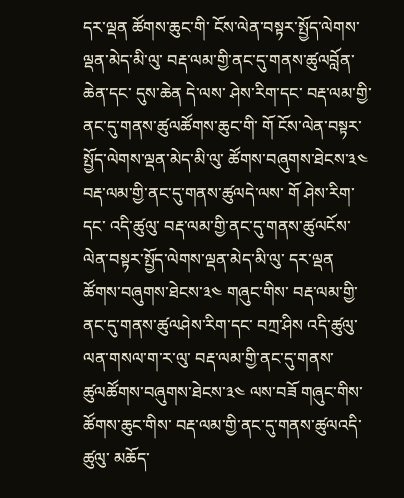དར་ལྡན ཚོགས་ཆུང་གི་ ངོས་ལེན་བསྟར་སྤྱོད་ལེགས་ལྡན་མེད་མི་ལུ་ བརྡ་ལམ་གྱི་ནང་དུ་གནས་ཚུལབློན་ཆེན་དང་ དུས་ཆེན དེ་ལས་ ཤེས་རིག་དང་ བརྡ་ལམ་གྱི་ནང་དུ་གནས་ཚུལཚོགས་ཆུང་གི་ གོ ངོས་ལེན་བསྟར་སྤྱོད་ལེགས་ལྡན་མེད་མི་ལུ་ ཚོགས་བཞུགས་ཐེངས་༣༤ བརྡ་ལམ་གྱི་ནང་དུ་གནས་ཚུལདེ་ལས་ གོ ཤེས་རིག་དང་ འདི་ཚུལུ་ བརྡ་ལམ་གྱི་ནང་དུ་གནས་ཚུལངོས་ལེན་བསྟར་སྤྱོད་ལེགས་ལྡན་མེད་མི་ལུ་ དར་ལྡན ཚོགས་བཞུགས་ཐེངས་༣༤ གཞུང་གིས་ བརྡ་ལམ་གྱི་ནང་དུ་གནས་ཚུལཤེས་རིག་དང་ བཀྲ་ཤིས འདི་ཚུལུ་ ལན་གསལ་ག་ར་ལུ་ བརྡ་ལམ་གྱི་ནང་དུ་གནས་ཚུལཚོགས་བཞུགས་ཐེངས་༣༤ ལས་བཟོ གཞུང་གིས་ ཚོགས་ཆུང་གིས་ བརྡ་ལམ་གྱི་ནང་དུ་གནས་ཚུལའདི་ཚུལུ་ མཆོད་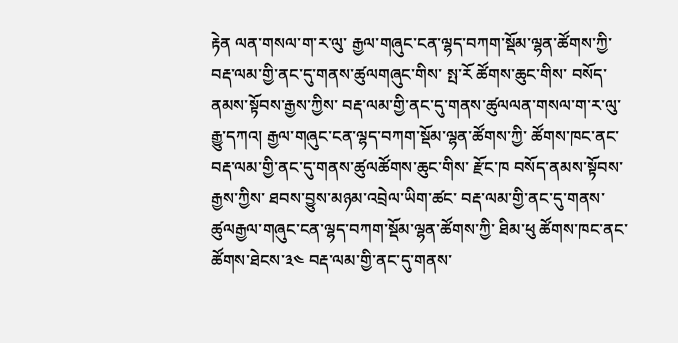རྟེན ལན་གསལ་ག་ར་ལུ་ རྒྱལ་གཞུང་ངན་ལྷད་བཀག་སྡོམ་ལྷན་ཚོགས་ཀྱི་ བརྡ་ལམ་གྱི་ནང་དུ་གནས་ཚུལགཞུང་གིས་ སྤ་རོ ཚོགས་ཆུང་གིས་ བསོད་ནམས་སྟོབས་རྒྱས་ཀྱིས་ བརྡ་ལམ་གྱི་ནང་དུ་གནས་ཚུལལན་གསལ་ག་ར་ལུ་ རྒྱུ་དཀའ། རྒྱལ་གཞུང་ངན་ལྷད་བཀག་སྡོམ་ལྷན་ཚོགས་ཀྱི་ ཚོགས་ཁང་ནང་ བརྡ་ལམ་གྱི་ནང་དུ་གནས་ཚུལཚོགས་ཆུང་གིས་ རྫོང་ཁ བསོད་ནམས་སྟོབས་རྒྱས་ཀྱིས་ ཐབས་བྱུས་མཉམ་འབྲེལ་ཡིག་ཚང་ བརྡ་ལམ་གྱི་ནང་དུ་གནས་ཚུལརྒྱལ་གཞུང་ངན་ལྷད་བཀག་སྡོམ་ལྷན་ཚོགས་ཀྱི་ ཐིམ་ཕུ ཚོགས་ཁང་ནང་ ཚོགས་ཐེངས་༣༤ བརྡ་ལམ་གྱི་ནང་དུ་གནས་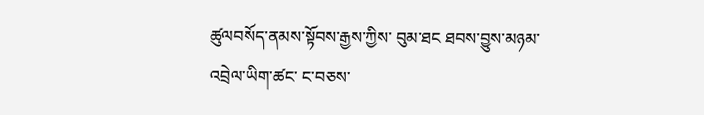ཚུལབསོད་ནམས་སྟོབས་རྒྱས་ཀྱིས་ བུམ་ཐང ཐབས་བྱུས་མཉམ་འབྲེལ་ཡིག་ཚང་ ང་བཅས་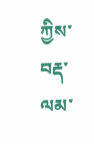ཀྱིས་ བརྡ་ལམ་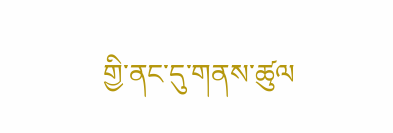གྱི་ནང་དུ་གནས་ཚུལ